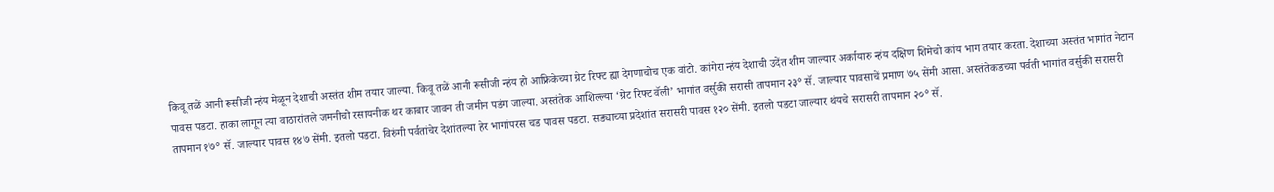किवू तळें आनी रूसीजी न्हंय मेळून देशाची अस्तंत शीम तयार जाल्या. किवू तळें आनी रूसीजी न्हंय हो आफ्रिकेच्या ग्रेट रिफ्ट ह्या देगणाचोच एक वांटो. कांगेरा न्हंय देशाची उदेंत शीम जाल्यार अर्कायारु न्हंय दक्षिण शिमेचो कांय भाग तयार करता. देशाच्या अस्तंत भागांत नेटान पावस पडटा. हाका लागून त्या वाठारांतले जमनीचो रसायनीक थर काबार जावन ती जमीन पडंग जाल्या. अस्तंतेक आशिल्ल्या ‘ग्रेट रिफ्ट वॅली’ भागांत वर्सुकी सरासी तापमान २३° सॅ. जाल्यार पावसाचें प्रमाण ७५ सेंमी आसा. अस्तंतेकडच्या पर्वती भागांत वर्सुकी सरासरी तापमान १७° सॅ. जाल्यार पावस १४७ सेंमी. इतलो पडटा. विरुंगी पर्वतांचेर देशांतल्या हेर भागांपरस चड पावस पडटा. सड्याच्या प्रदेशांत सरासरी पावस १२० सेंमी. इतलो पडटा जाल्यार थंयचे सरासरी तापमान २०° सॅ.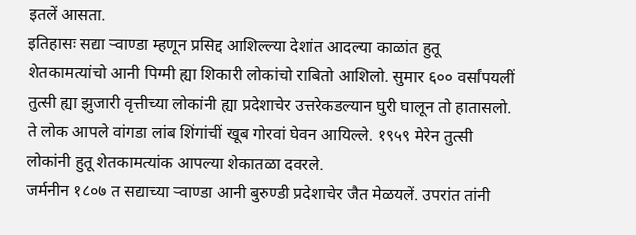इतलें आसता.
इतिहासः सद्या ऱ्वाण्डा म्हणून प्रसिद्द आशिल्ल्या देशांत आदल्या काळांत हुतू शेतकामत्यांचो आनी पिग्मी ह्या शिकारी लोकांचो राबितो आशिलो. सुमार ६०० वर्सांपयलीं तुत्सी ह्या झुजारी वृत्तीच्या लोकांनी ह्या प्रदेशाचेर उत्तरेकडल्यान घुरी घालून तो हातासलो. ते लोक आपले वांगडा लांब शिंगांचीं खूब गोरवां घेवन आयिल्ले. १९५९ मेरेन तुत्सी लोकांनी हुतू शेतकामत्यांक आपल्या शेकातळा दवरले.
जर्मनीन १८०७ त सद्याच्या ऱ्वाण्डा आनी बुरुण्डी प्रदेशाचेर जैत मेळयलें. उपरांत तांनी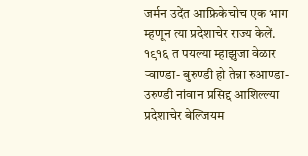जर्मन उदेंत आफ्रिकेचोच एक भाग म्हणून त्या प्रदेशाचेर राज्य केलें. १९१६ त पयल्या म्हाझुजा वेळार ऱ्वाण्डा- बुरुण्डी हो तेन्ना रुआण्डा- उरुण्डी नांवान प्रसिद्द आशिल्ल्या प्रदेशाचेर बेल्जियम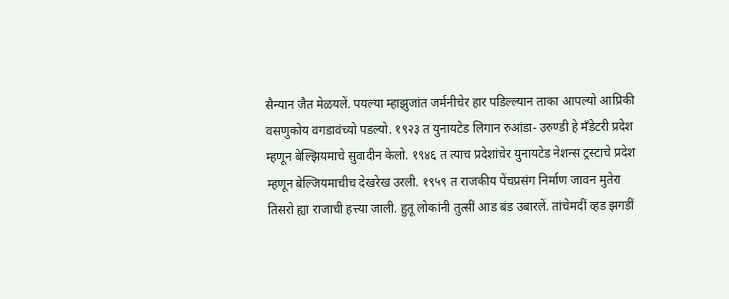सैन्यान जैत मेळयलें. पयल्या म्हाझुजांत जर्मनीचेर हार पडिल्ल्यान ताका आपल्यो आप्रिकी वसणुकोय वगडावंच्यो पडल्यो. १९२३ त युनायटेड लिगान रुआंडा- उरुण्डी हे मँडेटरी प्रदेश म्हणून बेल्झियमाचे सुवादीन केलो. १९४६ त त्याच प्रदेशांचेर युनायटेड नेशन्स ट्रस्टाचे प्रदेश म्हणून बेल्जियमाचीच देखरेख उरली. १९५९ त राजकीय पेंचप्रसंग निर्माण जावन मुतेरा तिसरो ह्या राजाची हत्त्या जाली. हुतू लोकांनी तुत्सीं आड बंड उबारलें. तांचेमदीं व्हड झगडीं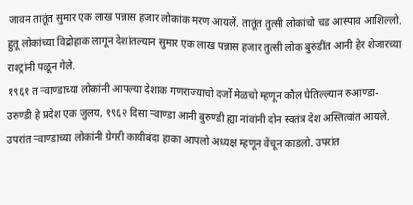जावन तातूंत सुमार एक लाख पन्नास हजार लोकांक मरण आयलें. तातूंत तुत्सी लोकांचो चड आस्पाव आशिल्लो. हुतू लोकांच्या विद्रोहाक लागून देशांतल्यान सुमार एक लाख पन्नास हजार तुत्सी लोक बुरुंडींत आनी हेर शेजारच्या राश्ट्रांनी पळून गेले.
१९६१ त ऱ्वाण्डाच्या लोकांनी आपल्या देशाक गणराज्याचो दर्जो मेळचो म्हणून कौल घेतिल्ल्यान रुआण्डा- उरुण्डी हे प्रदेश एक जुलय, १९६२ दिसा ऱ्वाण्डा आनी बुरुण्डी ह्या नांवांनी दोन स्वतंत्र देश अस्तित्वांत आयले. उपरांत ऱ्वाण्डाच्या लोकांनी ग्रेगरी कायीबंदा हाका आपलो अध्यक्ष म्हणून वेंचून काडलो. उपरांत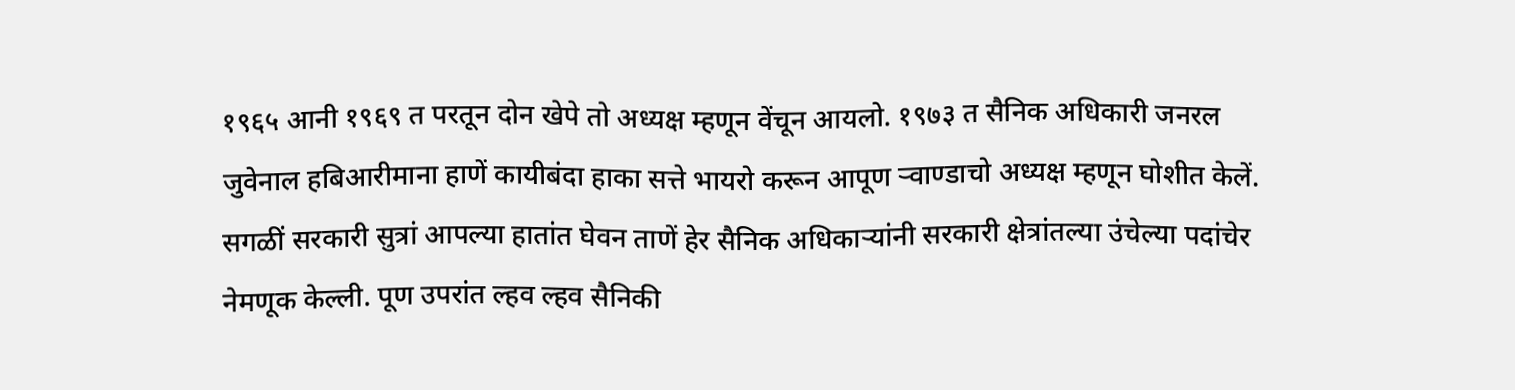१९६५ आनी १९६९ त परतून दोन खेपे तो अध्यक्ष म्हणून वेंचून आयलो. १९७३ त सैनिक अधिकारी जनरल जुवेनाल हबिआरीमाना हाणें कायीबंदा हाका सत्ते भायरो करून आपूण ऱ्वाण्डाचो अध्यक्ष म्हणून घोशीत केलें. सगळीं सरकारी सुत्रां आपल्या हातांत घेवन ताणें हेर सैनिक अधिकाऱ्यांनी सरकारी क्षेत्रांतल्या उंचेल्या पदांचेर नेमणूक केल्ली. पूण उपरांत ल्हव ल्हव सैनिकी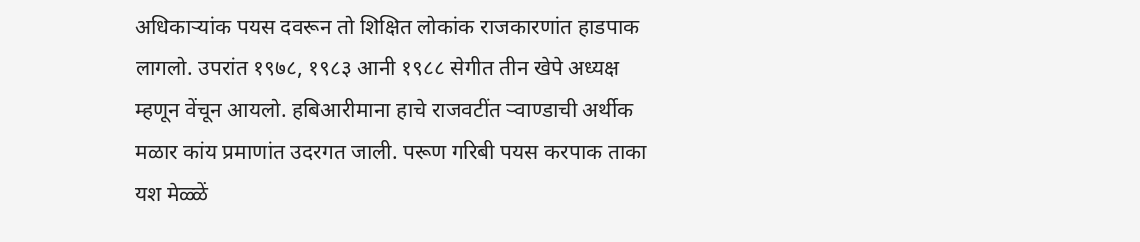अधिकाऱ्यांक पयस दवरून तो शिक्षित लोकांक राजकारणांत हाडपाक लागलो. उपरांत १९७८, १९८३ आनी १९८८ सेगीत तीन खेपे अध्यक्ष म्हणून वेंचून आयलो. हबिआरीमाना हाचे राजवटींत ऱ्वाण्डाची अर्थीक मळार कांय प्रमाणांत उदरगत जाली. परूण गरिबी पयस करपाक ताका यश मेळ्ळें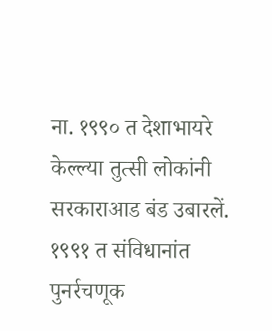ना. १९९० त देशाभायरे केल्ल्या तुत्सी लोकांनी सरकाराआड बंड उबारलें. १९९१ त संविधानांत पुनर्रचणूक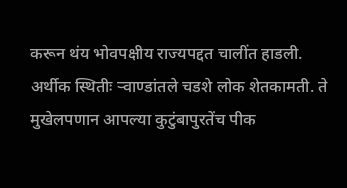करून थंय भोवपक्षीय राज्यपद्दत चालींत हाडली.
अर्थीक स्थितीः ऱ्वाण्डांतले चडशे लोक शेतकामती. ते मुखेलपणान आपल्या कुटुंबापुरतेंच पीक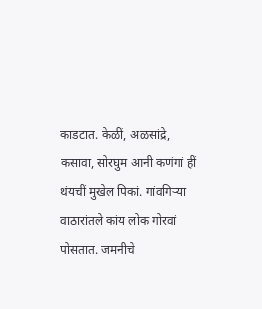काडटात. केळीं, अळसांद्रे, कसावा, सोरघुम आनी कणंगां हीं थंयचीं मुखेल पिकां. गांवगिऱ्या वाठारांतले कांय लोक गोरवां पोसतात. जमनीचे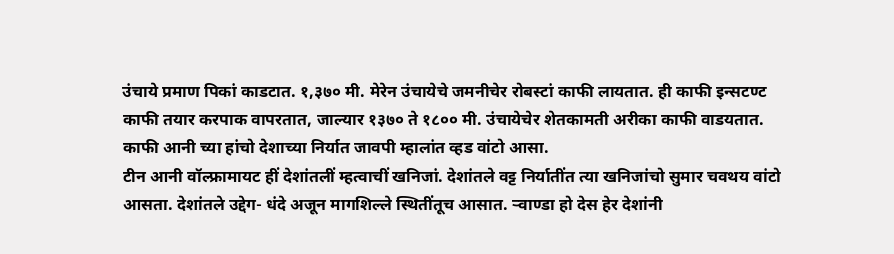उंचाये प्रमाण पिकां काडटात. १,३७० मी. मेरेन उंचायेचे जमनीचेर रोबस्टां काफी लायतात. ही काफी इन्सटण्ट काफी तयार करपाक वापरतात, जाल्यार १३७० ते १८०० मी. उंचायेचेर शेतकामती अरीका काफी वाडयतात. काफी आनी च्या हांचो देशाच्या निर्यात जावपी म्हालांत व्हड वांटो आसा.
टीन आनी वॉल्फ्रामायट हीं देशांतलीं म्हत्वाचीं खनिजां. देशांतले वट्ट निर्यातींत त्या खनिजांचो सुमार चवथय वांटो आसता. देशांतले उद्देग- धंदे अजून मागशिल्ले स्थितींतूच आसात. ऱ्वाण्डा हो देस हेर देशांनी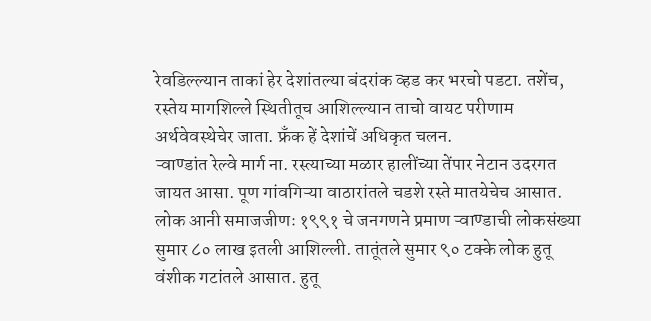रेवडिल्ल्यान ताकां हेर देशांतल्या बंदरांक व्हड कर भरचो पडटा. तशेंच, रस्तेय मागशिल्ले स्थितीतूच आशिल्ल्यान ताचो वायट परीणाम अर्थवेवस्थेचेर जाता. फ्रँक हें देशांचें अधिकृत चलन.
ऱ्वाण्डांत रेल्वे मार्ग ना. रस्त्याच्या मळार हालींच्या तेंपार नेटान उदरगत जायत आसा. पूण गांवगिऱ्या वाठारांतले चडशे रस्ते मातयेचेच आसात.
लोक आनी समाजजीणः १९९१ चे जनगणने प्रमाण ऱ्वाण्डाची लोकसंख्या सुमार ८० लाख इतली आशिल्ली. तातूंतले सुमार ९० टक्के लोक हुतू वंशीक गटांतले आसात. हुतू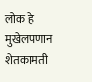लोक हे मुखेलपणान शेतकामती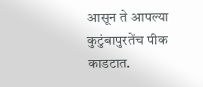आसून ते आपल्या कुटुंबापुरतेंच पीक काडटात.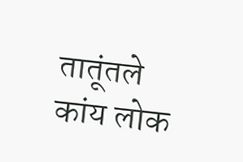तातूंतले कांय लोक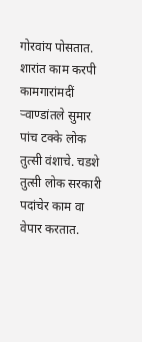गोरवांय पोसतात. शारांत काम करपी कामगारांमदीं ऱ्वाण्डांतले सुमार पांच टक्के लोक तुत्सी वंशाचे. चडशे तुत्सी लोक सरकारी पदांचेर काम वा वेपार करतात.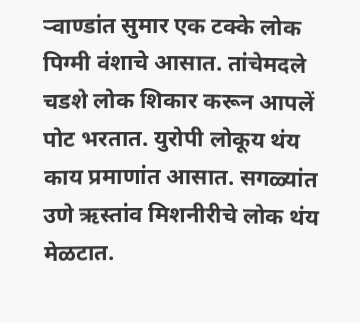ऱ्वाण्डांत सुमार एक टक्के लोक पिग्मी वंशाचे आसात. तांचेमदले चडशे लोक शिकार करून आपलें पोट भरतात. युरोपी लोकूय थंय काय प्रमाणांत आसात. सगळ्यांत उणे ऋस्तांव मिशनीरीचे लोक थंय मेळटात.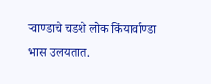ऱ्वाण्डाचे चडशे लोक किंयार्वाण्डा भास उलयतात.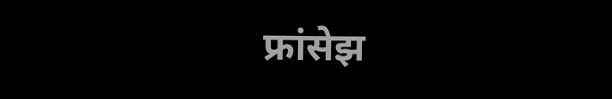फ्रांसेझ